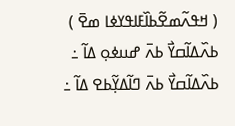( ߞߟߍ߬ߘߐ߬ߕߊ߰ߓߊߟߌߦߊ ߘߐ߫ ) ߕߍ߰ߡߊ߬ߛߌ߯ ߕߍ߫ ߝߎߦߋ߲ ߡߊ߬ ߸ ߕߍ߰ߡߊ߬ߛߌ߯ ߕߍ߫ ߣߊ߬ߡߌ߲߬ߕߐ ߡߊ߬ ߸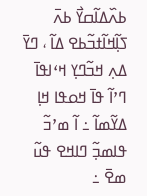ߕߍ߰ߡߊ߬ߛߌ߯ ߕߍ߫ ߖߊ߲߬ߞߊ߬ߙߏ߬ߕߐ ߡߊ߬ ، ߣߌ߫ ߡߍ߲ ߞߏ߬ߣߌ߲ ߞߵߊߟߊ߫ ߣߴߊ߬ ߟߊ߫ ߞߋߟߊ ߞߊ߲ ߡߌ߬ߘߊ߬ ߸ ߊ߬ ߘߴߏ߬ ߟߊߘߏ߲߬ ߣߊߞߐ ߟߎ߬ ߘߐ߫ ߸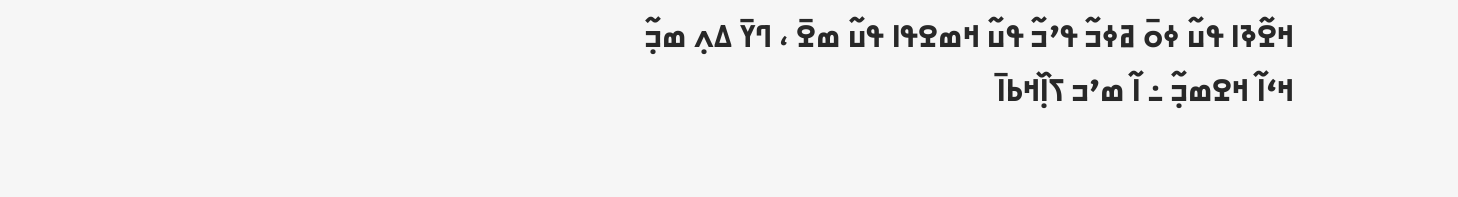ߞߐ߬ߢߊ ߟߎ߬ ߦߋ߫ ߥߦߏ߬ ߟߴߏ߬ ߟߎ߬ ߞߘߐߟߊ ߟߎ߬ ߘߐ߫ ، ߣߌ߫ ߡߍ߲ ߘߏ߲߬ ߞߵߊ߬ ߞߐߘߏ߲߬ ߸ ߊ߬ ߘߴߏ ߖߊ߲߰ߞߕߊ߫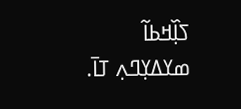ߖߊ߲߰ߞߕߊ߬ ߘߌߡߌ߲ߣߍ߲ ߠߊ߫.